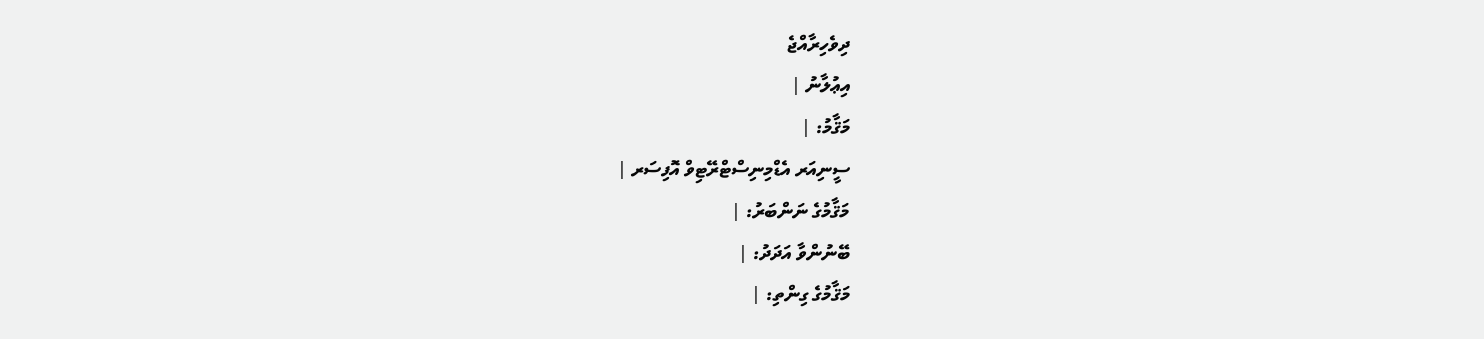ދިވެހިރާއްޖެ
އިޢުލާނު |
މަޤާމު: |
ސީނިއަރ އެޑްމިނިސްޓްރޭޓިވް އޮފިސަރ |
މަޤާމުގެ ނަންބަރު: |
ބޭނުންވާ އަދަދު: |
މަޤާމުގެ ގިންތި: |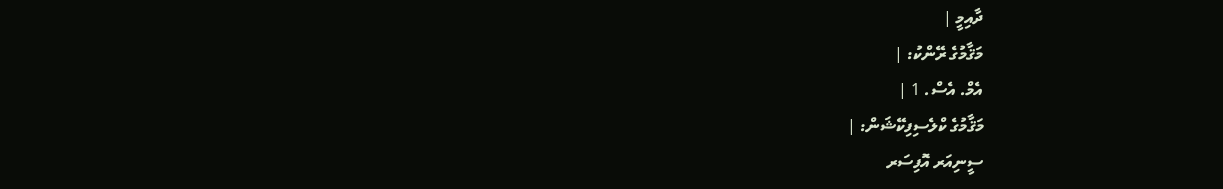ދާއިމީ |
މަޤާމުގެ ރޭންކު: |
އެމް. އެސް. 1 |
މަޤާމުގެ ކްލެސިފިކޭޝަން: |
ސީނިއަރ އޮފިސަރ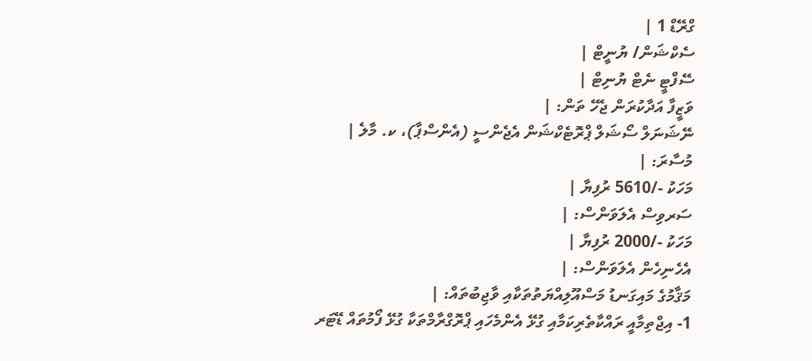ގްރޭޑް 1 |
ސެކްޝަން/ ޔުނީޓް |
ސޭފްޓީ ނެޓް ޔުނިޓް |
ވަޒީފާ އަދާކުރަން ޖެހޭ ތަން: |
ނޭޝަނަލް ސޯޝަލް ޕްރޮޓެކްޝަން އެޖެންސީ (އެންސްޕާ)، ކ. މާލެ |
މުސާރަ: |
މަހަކު -/5610 ރުފިޔާ |
ސަރވިސް އެލަވަންސް: |
މަހަކު -/2000 ރުފިޔާ |
އެހެނިހެން އެލަވަންސް: |
މަޤާމުގެ މައިގަނޑު މަސްއޫލިއްޔަތުތަކާއި ވާޖިބުތައް: |
1- އިޖްތިމާއީ ރައްކާތެރިކަމާއި ގުޅޭ އެންމެހައި ޕްރޮގްރާމްތަކާ ގުޅޭ ފޯމުތައް ޑޭޓަރ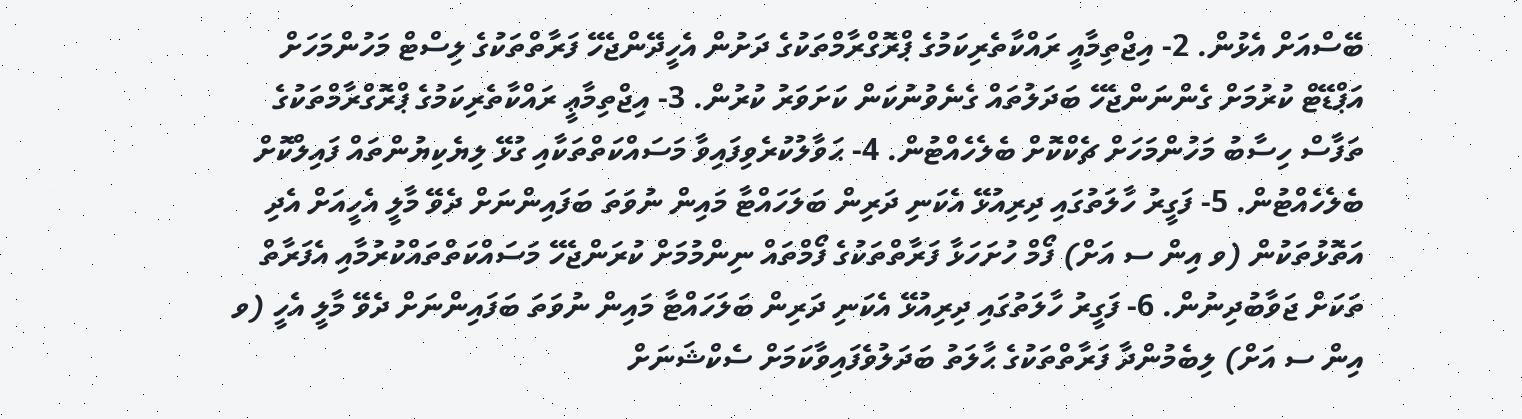ބޭސްއަށް އެޅުން. 2- އިޖްތިމާއީ ރައްކާތެރިކަމުގެ ޕްރޮގްރާމްތަކުގެ ދަށުން އެހީދޭންޖެހޭ ފަރާތްތަކުގެ ލިސްޓް މަހުންމަހަށް އަޕްޑޭޓް ކުރުމަށް ގެންނަންޖެހޭ ބަދަލުތައް ގެނެވުނުކަން ކަށަވަރު ކުރުން. 3- އިޖްތިމާޢީ ރައްކާތެރިކަމުގެ ޕްރޮގްރާމްތަކުގެ ތަފާސް ހިސާބު މަހުންމަހަށް ޗެކްކޮށް ބެލެހެއްޓުން. 4- ޙަވާލުކުރެވިފައިވާ މަސައްކަތްތަކާއި ގުޅޭ ލިޔެކިޔުންތައް ފައިލްކޮށް ބެލެހެއްޓުން. 5- ފަގީރު ހާލަތުގައި ދިރިއުޅޭ އެކަނި ދަރިން ބަލަހައްޓާ މައިން ނުވަތަ ބަފައިންނަށް ދެވޭ މާލީ އެހީއަށް އެދި އަތޮޅުތަކުން (ވ އިން ސ އަށް) ފޯމް ހުށަހަޅާ ފަރާތްތަކުގެ ފޯމްތައް ނިންމުމަށް ކުރަންޖެހޭ މަސައްކަތްތައްކުރުމާއި އެފަރާތް ތަކަށް ޖަވާބުދިނުން. 6- ފަގީރު ހާލަތުގައި ދިރިއުޅޭ އެކަނި ދަރިން ބަލަހައްޓާ މައިން ނުވަތަ ބަފައިންނަށް ދެވޭ މާލީ އެހީ (ވ އިން ސ އަށް) ލިބެމުންދާ ފަރާތްތަކުގެ ޙާލަތު ބަދަލުވެފައިވާކަމަށް ސެކްޝަނަށް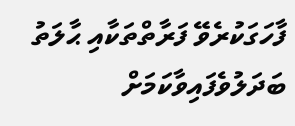ފާހަގަކުރެވޭ ފަރާތްތަކާއި ޙާލަތު ބަދަލުވެފައިވާކަމަށް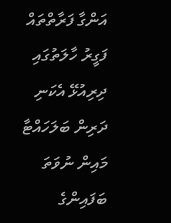އަންގާ ފަރާތްތައް ފަގީރު ހާލަތުގައި ދިރިއުޅޭ އެކަނި ދަރިން ބަލަހައްޓާ މައިން ނުވަތަ ބަފައިންގެ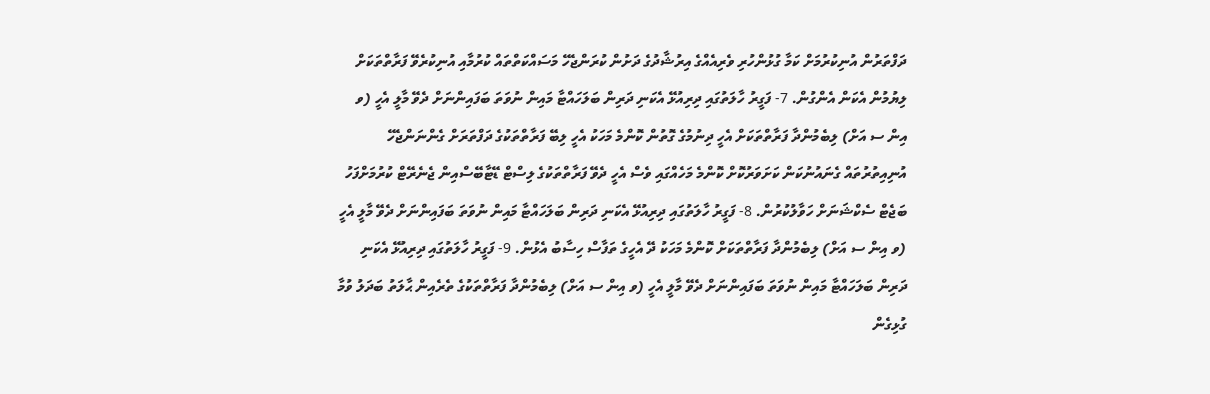ދަފްތަރުން އުނިކުރުމަށް ކަމާ ގުޅުންހުރި ވެރިއެއްގެ އިރުޝާދުގެ ދަށުން ކުރަންޖެހޭ މަސައްކަތްތައް ކުރުމާއި އުނިކުރެވޭ ފަރާތްތަކަށް ލިޔުމުން އެކަން އެންގުން. 7- ފަގީރު ހާލަތުގައި ދިރިއުޅޭ އެކަނި ދަރިން ބަލަހައްޓާ މައިން ނުވަތަ ބަފައިންނަށް ދެވޭ މާލީ އެހީ (ވ އިން ސ އަށް) ލިބެމުންދާ ފަރާތްތަކަށް އެހީ ދިނުމުގެ ގޮތުން ކޮންމެ މަހަކު އެހީ ލިބޭ ފަރާތްތަކުގެ ދަފްތަރަށް ގެންނަންޖެހޭ އުނިއިތުރުތައް ގެނައުނުކަން ކަށަވަރުކޮށް ކޮންމެ މަހެއްގައި ވެސް އެހީ ދެވޭ ފަރާތްތަކުގެ ލިސްޓް ޑޭޓާބޭސްއިން ޖެނެރޭޓް ކުރުމަށްފަހު ބަޖެޓް ސެކްޝަނަށް ހަވާލުކުރުން. 8- ފަގީރު ހާލަތުގައި ދިރިއުޅޭ އެކަނި ދަރިން ބަލަހައްޓާ މައިން ނުވަތަ ބަފައިންނަށް ދެވޭ މާލީ އެހީ (ވ އިން ސ އަށް) ލިބެމުންދާ ފަރާތްތަކަށް ކޮންމެ މަހަކު ދޭ އެހީގެ ތަފާސް ހިސާބު އެޅުން. 9- ފަގީރު ހާލަތުގައި ދިރިއުޅޭ އެކަނި ދަރިން ބަލަހައްޓާ މައިން ނުވަތަ ބަފައިންނަށް ދެވޭ މާލީ އެހީ (ވ އިން ސ އަށް) ލިބެމުންދާ ފަރާތްތަކުގެ ތެރެއިން ޙާލަތު ބަދަލު ވުމާ ގުޅިގެން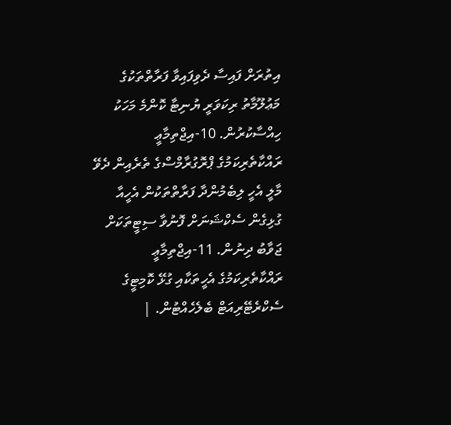އިތުރަށް ފައިސާ ދެވިފައިވާ ފަރާތްތަކުގެ މަޢުލޫމާތު ރިކަވަރީ ޔުނިޓާ ކޮންމެ މަހަކު ހިއްސާކުރުން. 10-އިޖްތިމާޢީ ރައްކާތެރިކަމުގެ ޕްރޮގުރާމްސްގެ ތެރެއިން ދެވޭ މާލީ އެހީ ލިބެމުންދާ ފަރާތްތަކުން އެހީއާ ގުޅިގެން ސެކްޝަނަށް ފޮނުވާ ސިޓީތަކަށް ޖަވާބު ދިނުން. 11-އިޖްތިމާޢީ ރައްކާތެރިކަމުގެ އެހީތަކާއި ގުޅޭ ކޮމިޓީގެ ސެކްރެޓޭރިއަޓް ބެލެހެއްޓުން. |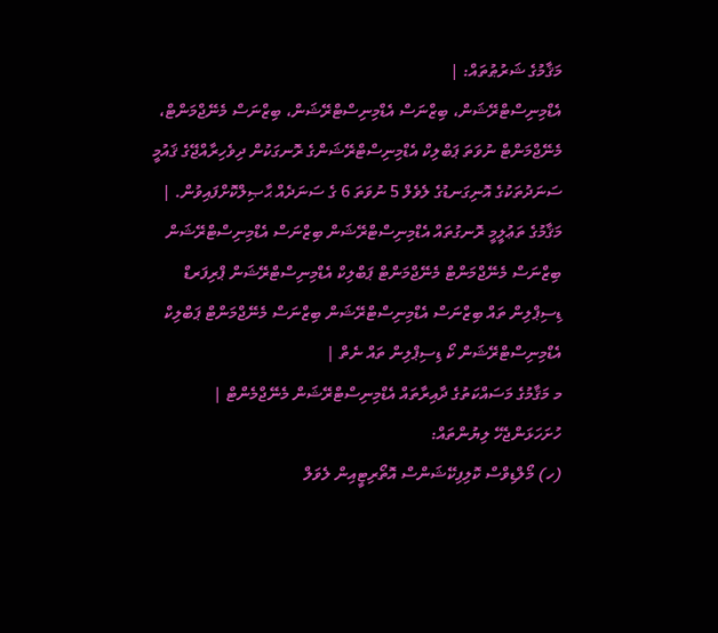މަޤާމުގެ ޝަރުޠުތައް: |
އެޑްމިނިސްޓްރޭޝަން، ބިޒްނަސް އެޑްމިނިސްޓްރޭޝަން، ބިޒްނަސް މެނޭޖްމަންޓް، މެނޭޖްމަންޓް ނުވަތަ ޕަބްލިކް އެޑްމިނިސްޓްރޭޝަންގެ ރޮނގަކުން ދިވެހިރާއްޖޭގެ ޤައުމީ ސަނަދުތަކުގެ އޮނިގަނޑުގެ ލެވެލް 5 ނުވަތަ 6 ގެ ސަނަދެއް ޙާޞިލްކޮށްފައިވުން. |
މަޤާމުގެ ތަޢުލީމީ ރޮނގުތައް އެޑްމިނިސްޓްރޭޝަން ބިޒްނަސް އެޑްމިނިސްޓްރޭޝަން ބިޒްނަސް މެނޭޖްމަންޓް މެނޭޖްމަންޓް ޕަބްލިކް އެޑްމިނިސްޓްރޭޝަން ޕްރިފަރޑް ޑިސިޕްލިން ތައް ބިޒްނަސް އެޑްމިނިސްޓްރޭޝަން ބިޒްނަސް މެނޭޖްމަންޓް ޕަބްލިކް އެޑްމިނިސްޓްރޭޝަން ކޯ ޑިސިޕްލިން ތައް ނެތް |
މ މަޤާމުގެ މަސައްކަތުގެ ދާއިރާތައް އެޑްމިނިސްޓްރޭޝަން މެނޭޖްމެންޓް |
ހުށަހަޅަންޖެހޭ ލިޔުންތައް:
(ހ) މޯލްޑިވްސް ކޮލިފިކޭޝަންސް އޮތޯރިޓީއިން ލެވަލް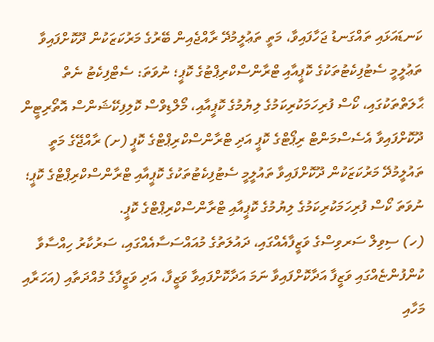ކަނޑައަޅައި ތައްގަނޑު ޖަހާފައިވާ، މަތީ ތަޢުލީމުދޭ ރާއްޖެއިން ބޭރުގެ މަރުކަޒަކުން ދޫކޮށްފައިވާ ތަޢުލީމީ ސެޓުފިކެޓުތަކުގެ ކޮޕީއާއި ޓްރާންސްކްރިޕްޓުގެ ކޮޕީ؛ ނުވަތަ: ސެޓްފިކެޓު ނެތް ޙާލަތްތަކުގައި، ކޯސް ފުރިހަމަކުރިކަމުގެ ލިޔުމުގެ ކޮޕީއާއި، މޯލްޑިވްސް ކޮލިފިކޭޝަންސް އޮތޯރިޓީން ދޫކޮށްފައިވާ އެސެސްމަންޓް ރިޕޯޓްގެ ކޮޕީ އަދި ޓްރާންސްކްރިޕްޓްގެ ކޮޕީ (ށ) ރާއްޖޭގެ މަތީ ތައުލީމުދޭ މަރުކަޒަކުން ދޫކޮށްފައިވާ ތައުލީމީ ސެޓުފިކެޓުތަކުގެ ކޮޕީއާއި ޓްރާންސްކްރިޕްޓްގެ ކޮޕީ؛ ނުވަތަ ކޯސް ފުރިހަމަކުރިކަމުގެ ލިޔުމުގެ ކޮޕީއާއި ޓްރާންސްކްރިޕްޓްގެ ކޮޕީ.
(ހ) ސިވިލް ސަރވިސްގެ ވަޒީފާއެއްގައި، ދައުލަތުގެ މުއައްސަސާއެއްގައި، ސަރުކާރު ހިއްސާވާ ކުންފުންޏެއްގައި ވަޒީފާ އަދާކޮށްފައިވާ ނަމަ އަދާކޮށްފައިވާ ވަޒީފާ، އަދި ވަޒީފާގެ މުއްދަތާއި (އަހަރާއި މަހާއި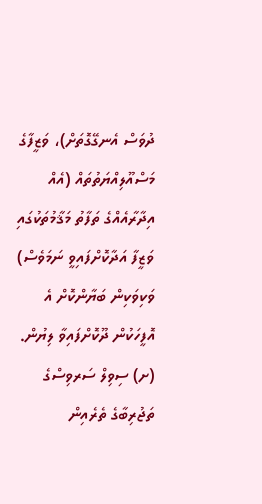ދުވަސް އެނގޭގޮތަށް)، ވަޒީފާގެ މަސްއޫލިއްޔަތުތައް (އެއް އިދާރާއެއްގެ ތަފާތު މަޤާމުތަކުގައި ވަޒީފާ އަދާކޮށްފައިވީ ނަމަވެސް) ވަކިވަކިން ބަޔާންކޮށް އެ އޮފީހަކުން ދޫކޮށްފައިވާ ލިޔުން. (ށ) ސިވިލް ސަރވިސްގެ ތަޖުރިބާގެ ތެރެއިން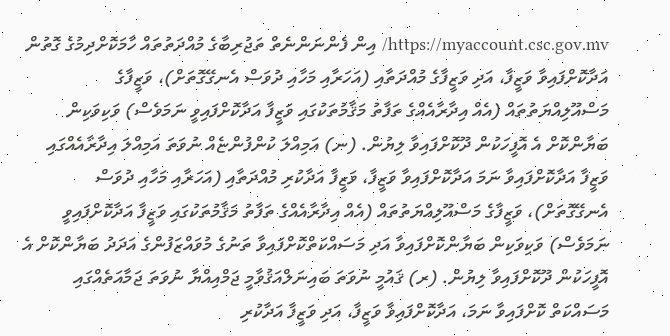https://myaccount.csc.gov.mv/ އިން ފެންނަންނެތް ތަޖުރިބާގެ މުއްދަތުތައް ހާމަކޮށްދިމުގެ ގޮތުން އަދާކޮށްފައިވާ ވަޒީފާ، އަދި ވަޒީފާގެ މުއްދަތާއި (އަހަރާއި މަހާއި ދުވަސް އެނގޭގޮތަށް)، ވަޒީފާގެ މަސްއޫލިއްޔަތުތައް (އެއް އިދާރާއެއްގެ ތަފާތު މަޤާމުތަކުގައި ވަޒީފާ އަދާކޮށްފައިވީ ނަމަވެސް) ވަކިވަކިން ބަޔާންކޮށް އެ އޮފީހަކުން ދޫކޮށްފައިވާ ލިޔުން. (ނ) އަމިއްލަ ކުންފުންޏެއް ނުވަތަ އަމިއްލަ އިދާރާއެއްގައި ވަޒީފާ އަދާކޮށްފައިވާ ނަމަ އަދާކޮށްފައިވާ ވަޒީފާ، ވަޒީފާ އަދާކުރި މުއްދަތާއި (އަހަރާއި މަހާއި ދުވަސް އެނގޭގޮތަށް)، ވަޒީފާގެ މަސްއޫލިއްޔަތުތައް (އެއް އިދާރާއެއްގެ ތަފާތު މަޤާމުތަކުގައި ވަޒީފާ އަދާކޮށްފައިވީ ނަމަވެސް) ވަކިވަކިން ބަޔާންކޮށްފައިވާ އަދި މަސައްކަތްކޮށްފައިވާ ތަނުގެ މުވައްޒަފުންގެ އަދަދު ބަޔާންކޮށް އެ އޮފީހަކުން ދޫކޮށްފައިވާ ލިޔުން. (ރ) ޤައުމީ ނުވަތަ ބައިނަލްއަޤުވާމީ ޖަމްއިއްޔާ ނުވަތަ ޖަމާއަތެއްގައި މަސައްކަތް ކޮށްފައިވާ ނަމަ، އަދާކޮށްފައިވާ ވަޒީފާ، އަދި ވަޒީފާ އަދާކުރި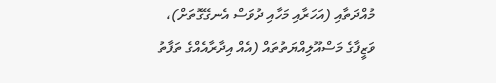މުއްދަތާއި (އަހަރާއި މަހާއި ދުވަސް އެނގޭގޮތަށް)، ވަޒީފާގެ މަސްއޫލިއްޔަތުތައް (އެއް އިދާރާއެއްގެ ތަފާތު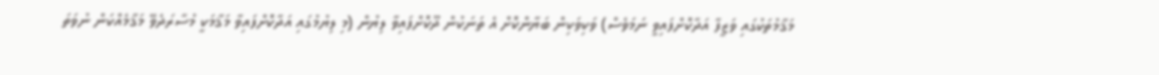މަޤާމުތަކުގައި ވަޒީފާ އަދާކޮށްފައިވީ ނަމަވެސް) ވަކިވަކިން ބަޔާންކޮށް އެ ތަނަކުން ދޫކޮށްފައިވާ ލިޔުން (މި ލިޔުމުގައި އަދާކޮށްފައިވާ މަޤާމަކީ މުސާރަދެވޭ މަޤާމެއްކަން ނުވަތަ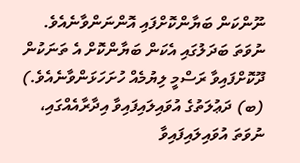ނޫންކަން ބަޔާންކޮށްފައި އޮންނަންވާނެއެވެ. ނުވަތަ ބަދަލުގައި އެކަން ބަޔާންކޮށް އެ ތަނަކުން ދޫކޮށްފައިވާ ރަސްމީ ލިޔުމެއް ހުށަހަޅަންވާނެއެވެ.) (ބ) ދަޢުލަތުގެ އުވައިލައިފައިވާ އިދާރާއެއްގައި، ނުވަތަ އުވައިލައިފައިވާ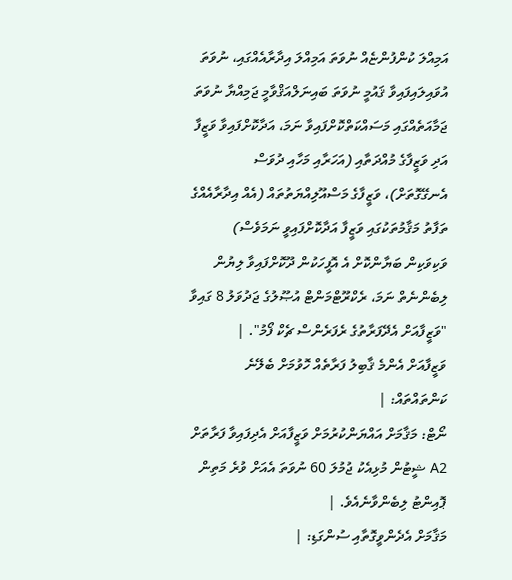އަމިއްލަ ކުންފުންޏެއް ނުވަތަ އަމިއްލަ އިދާރާއެއްގައި، ނުވަތަ އުވައިލައިފައިވާ ޤައުމީ ނުވަތަ ބައިނަލްއަޤްވާމީ ޖަމިއްޔާ ނުވަތަ ޖަމާއަތެއްގައި މަސައްކަތްކޮށްފައިވާ ނަމަ، އަދާކޮށްފައިވާ ވަޒީފާ އަދި ވަޒީފާގެ މުއްދަތާއި (އަހަރާއި މަހާއި ދުވަސް އެނގޭގޮތަށް)، ވަޒީފާގެ މަސްއޫލިއްޔަތުތައް (އެއް އިދާރާއެއްގެ ތަފާތު މަޤާމުތަކުގައި ވަޒީފާ އަދާކޮށްފައިވީ ނަމަވެސް) ވަކިވަކިން ބަޔާންކޮށް އެ އޮފީހަކުން ދޫކޮށްފައިވާ ލިޔުން ލިބެންނެތް ނަމަ، ރެކްރޫޓްމަންޓް އުޞޫލުގެ ޖަދުވަލު 8 ގައިވާ "ވަޒީފާއަށް އެދޭފަރާތުގެ ރެފަރެންސް ޗެކް ފޯމު". |
ވަޒީފާއަށް އެންމެ ޤާބިލު ފަރާތެއް ހޮވުމަށް ބެލޭނެ ކަންތައްތައް: |
ނޯޓް: މަޤާމަށް އައްޔަންކުރުމަށް ވަޒީފާއަށް އެދިފައިވާ ފަރާތަށް A2 ޝީޓުން މުޅިއެކު ޖުމުލަ 60 ނުވަތަ އެއަށް ވުރެ މަތިން ޕޮއިންޓު ލިބެންވާނެއެވެ. |
މަޤާމަށް އެދެންވީގޮތާއި ސުންގަޑި: |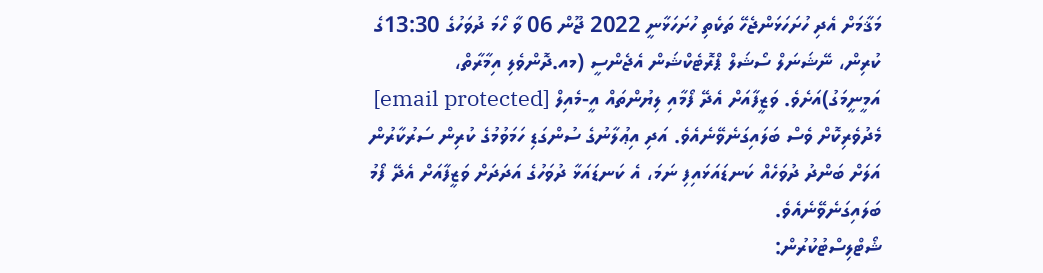މަޤާމަށް އެދި ހުށަހަޅަންޖެހޭ ތަކެތި ހުށަހަޅާނީ 2022 ޖޫން 06 ވާ ހޯމަ ދުވަހުގެ 13:30ގެ ކުރިން، ނޭޝަނަލް ސޯޝަލް ޕްރޮޓެކްޝަން އެޖެންސީ (މއ.ދޮންވެލި އިމާރާތް، އަމީނީމަގު)އަށެވެ. ވަޒީފާއަށް އެދޭ ފޯމާއި ލިޔުންތައް އީ-މެއިލް [email protected] މެދުވެރިކޮށް ވެސް ބަލައިގަނެވޭނެއެވެ. އަދި އިޢުލާނުގެ ސުންގަޑި ހަމަވުމުގެ ކުރިން ސަރުކާރުން އަލަށް ބަންދު ދުވަހެއް ކަނޑައަޅައިފި ނަމަ، އެ ކަނޑައަޅާ ދުވަހުގެ އަދަދަށް ވަޒީފާއަށް އެދޭ ފޯމު ބަލައިގަނެވޭނެއެވެ.
ޝޯޓްލިސްޓުކުރުން: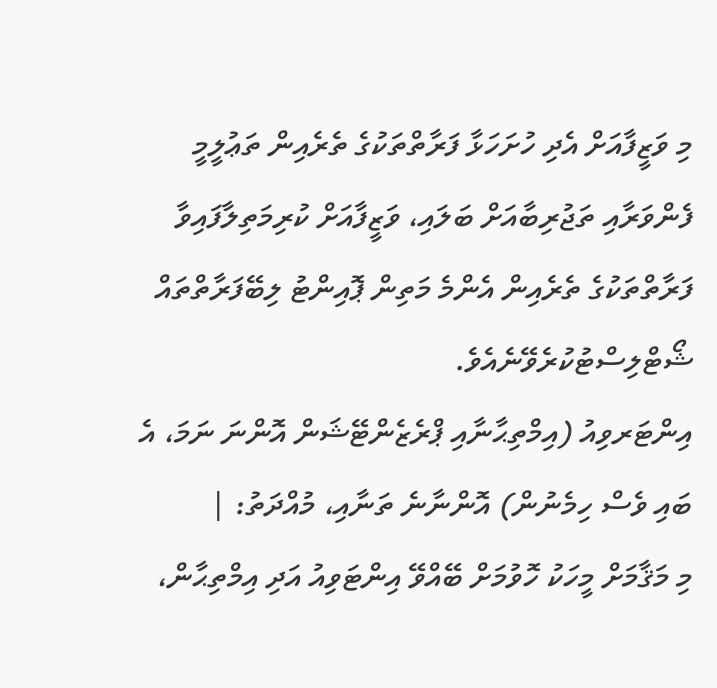މި ވަޒީފާއަށް އެދި ހުށަހަޅާ ފަރާތްތަކުގެ ތެރެއިން ތަޢުލީމީ ފެންވަރާއި ތަޖުރިބާއަށް ބަލައި، ވަޒީފާއަށް ކުރިމަތިލާފައިވާ ފަރާތްތަކުގެ ތެރެއިން އެންމެ މަތިން ޕޮއިންޓު ލިބޭފަރާތްތައް ޝޯޓްލިސްޓުކުރެވޭނެއެވެ.
އިންޓަރވިއު (އިމްތިޙާނާއި ޕްރެޒެންޓޭޝަން އޮންނަ ނަމަ، އެ ބައި ވެސް ހިމެނުން) އޮންނާނެ ތަނާއި، މުއްދަތު: |
މި މަޤާމަށް މީހަކު ހޮވުމަށް ބޭއްވޭ އިންޓަވިއު އަދި އިމްތިޙާން،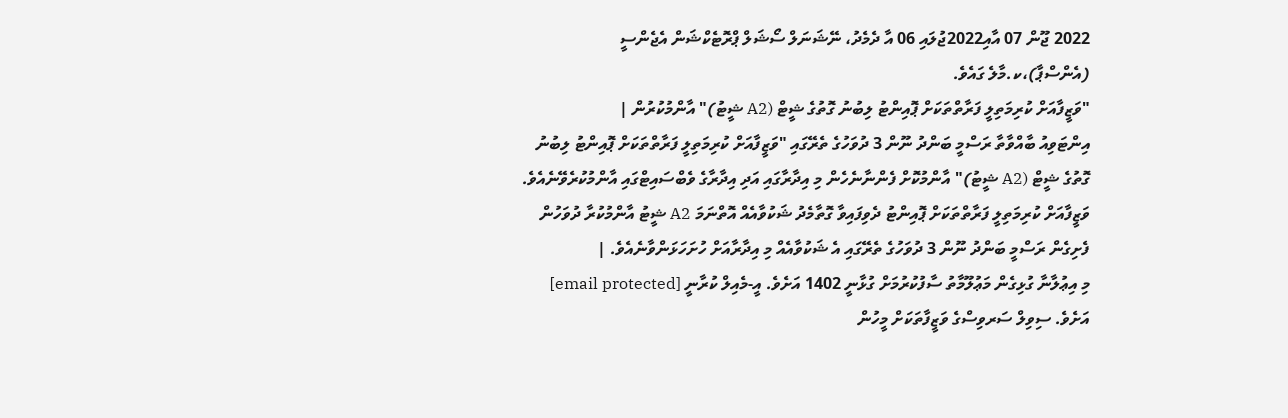2022 ޖޫން 07 އާއި2022ޖުލައި 06 އާ ދެމެދު، ނޭޝަނަލް ސޯޝަލް ޕްރޮޓެކްޝަން އެޖެންސީ (އެންސްޕާ)،ކ.މާލެ ގައެވެ.
"ވަޒީފާއަށް ކުރިމަތިލީ ފަރާތްތަކަށް ޕޮއިންޓު ލިބުނު ގޮތުގެ ޝީޓް (A2 ޝީޓު)" އާންމުކުރުން |
އިންޓަވިއު ބާއްވާތާ ރަސްމީ ބަންދު ނޫން 3 ދުވަހުގެ ތެރޭގައި "ވަޒީފާއަށް ކުރިމަތިލީ ފަރާތްތަކަށް ޕޮއިންޓު ލިބުނު ގޮތުގެ ޝީޓް (A2 ޝީޓު)" އާންމުކޮށް ފެންނާނެހެން މި އިދާރާގައި އަދި އިދާރާގެ ވެބްސައިޓްގައި އާންމުކުރެވޭނެއެވެ. ވަޒީފާއަށް ކުރިމަތިލީ ފަރާތްތަކަށް ޕޮއިންޓު ދެވިފައިވާ ގޮތާމެދު ޝަކުވާއެއް އޮތްނަމަ A2 ޝީޓު އާންމުކުރާ ދުވަހުން ފެށިގެން ރަސްމީ ބަންދު ނޫން 3 ދުވަހުގެ ތެރޭގައި އެ ޝަކުވާއެއް މި އިދާރާއަށް ހުށަހަޅަންވާނެއެވެ. |
މި އިޢުލާނާ ގުޅިގެން މަޢުލޫމާތު ސާފުކުރުމަށް ގުޅާނީ 1402 އަށެވެ. އީ-މެއިލް ކުރާނީ [email protected] އަށެވެ. ސިވިލް ސަރވިސްގެ ވަޒީފާތަކަށް މީހުން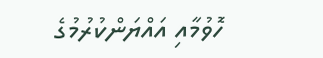ހޮވުމާއި އައްޔަންކުރުމުގެ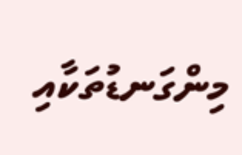މިންގަނޑުތަކާއި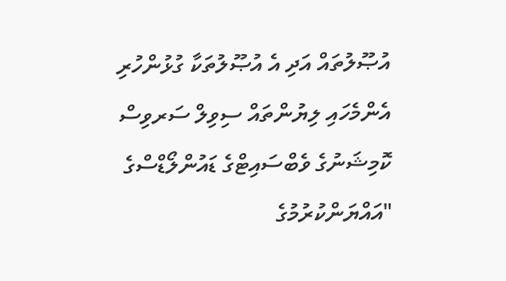އުޞޫލުތައް އަދި އެ އުޞޫލުތަކާ ގުޅުންހުރި އެންމެހައި ލިޔުންތައް ސިވިލް ސަރވިސް ކޮމިޝަނުގެ ވެބްސައިޓްގެ ޑައުންލޯޑްސްގެ "އައްޔަންކުރުމުގެ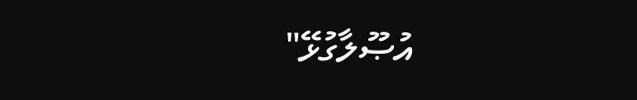އުޞޫލާގުޅޭ"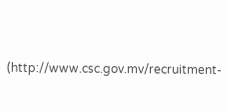(http://www.csc.gov.mv/recruitment-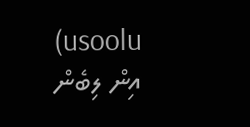usoolu) އިން ލިބެން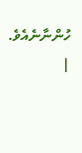ހުންނާނެއެވެ. |